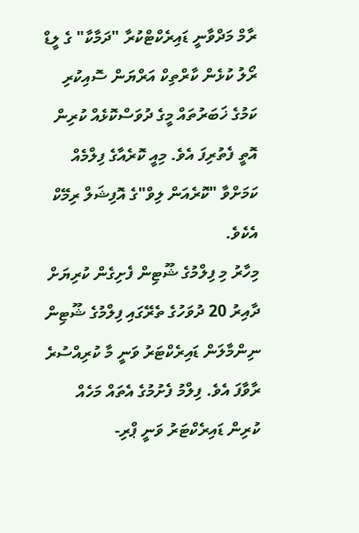ރާމް މަދްވާނީ ޑައިރެކްޓްކުރާ "ދަމާކާ" ގެ ލީޑް ރޯލު ކުޅެން ކާރްތިކް އަރްޔަން ސޮއިކުރި ކަމުގެ ޚަބަރުތައް މީގެ ދުވަސްކޮޅެއް ކުރިން އޮތީ ފެތުރިފަ އެވެ. މިއީ ކޮރެއާގެ ފިލްމެއް ކަމަށްވާ "ކޮރެއަން ލިވް"ގެ އޮފިޝަލް ރިމޭކް އެކެވެ.
މިހާރު މި ފިލްމުގެ ޝޫޓިން ފެށިގެން ކުރިޔަށް ދާއިރު 20 ދުވަހުގެ ތެރޭގައި ފިލްމުގެ ޝޫޓިން ނިންމާލަން ޑައިރެކްޓަރު ވަނީ މާ ކުރިއްސުރެ ރާވާފަ އެވެ. ފިލްމު ފެށުމުގެ އެތައް މަހެއް ކުރިން ޑައިރެކްޓަރު ވަނީ ޕްރި-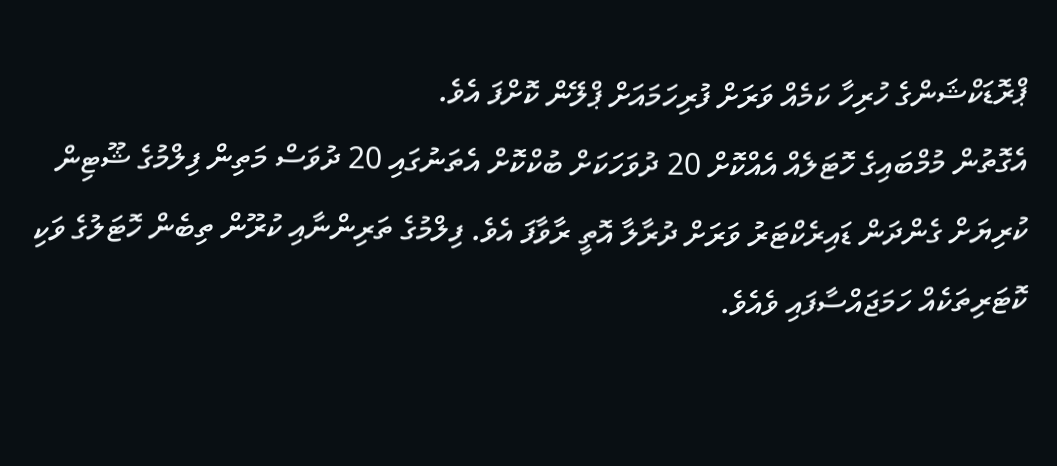ޕްރޮޑަކްޝަންގެ ހުރިހާ ކަމެއް ވަރަށް ފުރިހަމައަށް ޕްލޭން ކޮށްފަ އެވެ.
އެގޮތުން މުމްބައިގެ ހޮޓަލެއް އެއްކޮށް 20 ދުވަހަކަށް ބުކްކޮށް އެތަނުގައި 20 ދުވަސް މަތިން ފިލްމުގެ ޝޫޓިން ކުރިޔަށް ގެންދަން ޑައިރެކްޓަރު ވަރަށް ދުރާލާ އޮތީ ރާވާފަ އެވެ. ފިލްމުގެ ތަރިންނާއި ކުރޫން ތިބެން ހޮޓަލުގެ ވަކި ކޮޓަރިތަކެއް ހަމަޖައްސާފައި ވެއެވެ.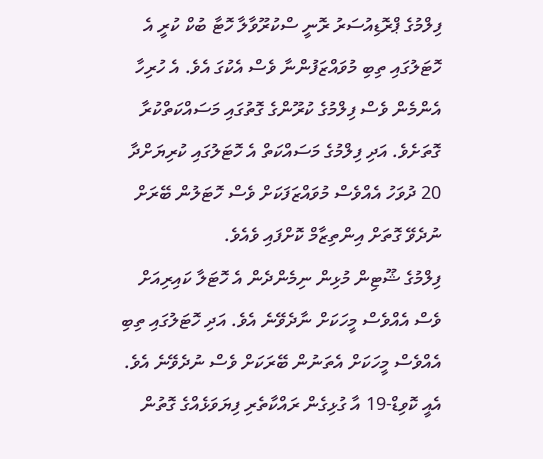ފިލްމުގެ ޕްރޮޑިއުސަރު ރޮނީ ސްކުރޫވާލާ ހޮޓާ ބުކް ކުރީ އެ ހޮޓަލުގައި ތިބި މުވައްޒަފުންނާ ވެސް އެކުގަ އެވެ. އެ ހުރިހާ އެންމެން ވެސް ފިލްމުގެ ކުރޫންގެ ގޮތުގައި މަސައްކަތްކުރާ ގޮތަށެވެ. އަދި ފިލްމުގެ މަސައްކަތް އެ ހޮޓަލުގައި ކުރިޔަށްދާ 20 ދުވަހު އެއްވެސް މުވައްޒަފަކަށް ވެސް ހޮޓަލުން ބޭރަށް ނުދެވޭ ގޮތަށް އިންތިޒާމް ކޮށްފައި ވެއެވެ.
ފިލްމުގެ ޝޫޓިން މުޅިން ނިމެންދެން އެ ހޮޓަލާ ކައިރިއަށް ވެސް އެއްވެސް މީހަކަށް ނާދެވޭނެ އެވެ. އަދި ހޮޓަލުގައި ތިބި އެއްވެސް މީހަކަށް އެތަނުން ބޭރަކަށް ވެސް ނުދެވޭނެ އެވެ. އެއީ ކޮވިޑް-19 އާ ގުޅިގެން ރައްކާތެރި ފިޔަވަޅެއްގެ ގޮތުން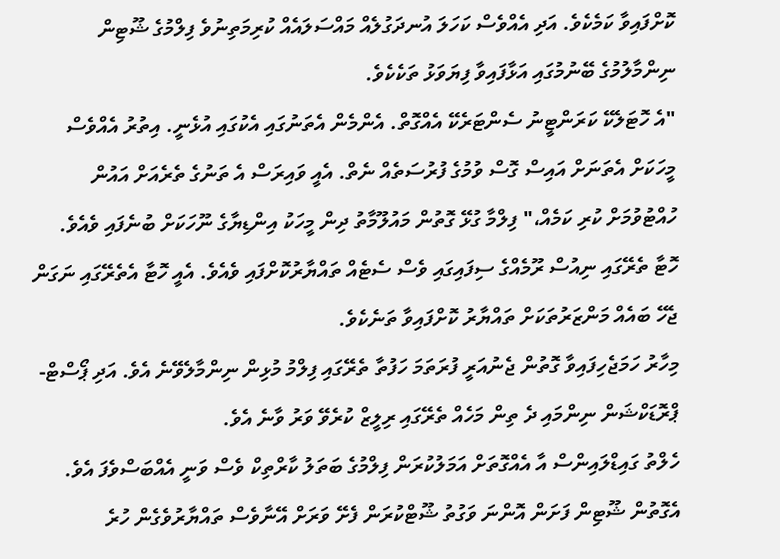ކޮށްފައިވާ ކަމެކެވެ. އަދި އެއްވެސް ކަހަލަ އުނދަގުލެއް މައްސަލައެއް ކުރިމަތިނުވެ ފިލްމުގެ ޝޫޓިން ނިންމާލުމުގެ ބޭނުމުގައި އަޅާފައިވާ ފިޔަވަޅު ތަކެކެވެ.
"އެ ހޮޓަލެކޭ ކަރަންޓީނު ސެންޓަރެކޭ އެއްގޮތް. އެންމެން އެތަނުގައި އެކުގައި އުޅެނީ. އިތުރު އެއްވެސް މީހަކަށް އެތަނަށް އައިސް ގޮސް ވުމުގެ ފުރުސަތެއް ނެތް. އެއީ ވައިރަސް އެ ތަނުގެ ތެރެއަށް އައުން ހުއްޓުވުމަށް ކުރި ކަމެއް،" ފިލްމާ ގުޅޭ ގޮތުން މައުލޫމާތު ދިން މީހަކު އިންޑިޔާގެ ނޫހަކަށް ބުނެފައި ވެއެވެ.
ހޮޓާ ތެރޭގައި ނިއުސް ރޫމެއްގެ ސިފައިގައި ވެސް ސެޓެއް ތައްޔާރުކޮށްފައި ވެއެވެ. އެއީ ހޮޓާ އެތެރޭގައި ނަގަން ޖެހޭ ބައެއް މަންޒަރުތަކަށް ތައްޔާރު ކޮށްފައިވާ ތަނެކެވެ.
މިހާރު ހަމަޖެހިފައިވާ ގޮތުން ޖެނުއަރީ ފުރަތަމަ ހަފުތާ ތެރޭގައި ފިލްމު މުޅިން ނިންމާލެވޭނެ އެވެ. އަދި ޕޯސްޓް-ޕްރޮޑަކްޝަން ނިންމައި ދެ ތިން މަހެއް ތެރޭގައި ރިލީޒް ކުރެވޭ ވަރު ވާނެ އެވެ.
ހެލްތު ގައިޑްލައިންސް އާ އެއްގޮތަށް އަމަލުކުރަން ފިލްމުގެ ބަތަލު ކާރްތިކް ވެސް ވަނީ އެއްބަސްވެފަ އެވެ. އެގޮތުން ޝޫޓިން ފަށަން އޮންނަ ވަގުތު ޝޫޓްކުރަން ފެށޭ ވަރަށް އޭނާވެސް ތައްޔާރުވެގެން ހުރެ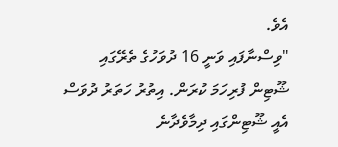އެވެ.
"ވިސްނާފައި ވަނީ 16 ދުވަހުގެ ތެރޭގައި ޝޫޓިން ފުރިހަމަ ކުރަން. އިތުރު ހަތަރު ދުވަސް އެއީ ޝޫޓިންގައި ދިމާވެދާނެ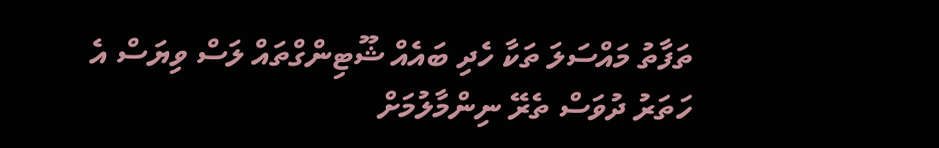ތަފާތު މައްސަލަ ތަކާ ހެދި ބައެއް ޝޫޓިންގްތައް ލަސް ވިޔަސް އެ ހަތަރު ދުވަސް ތެރޭ ނިންމާލުމަށް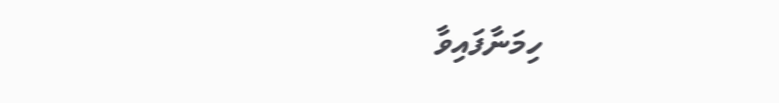ހިމަނާފައިވާ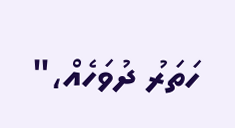ހަތަރު ދުވަހެއް،"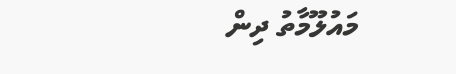މައުލޫމާތު ދިން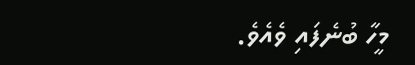މީހާ ބުނެފައި ވެއެވެ.